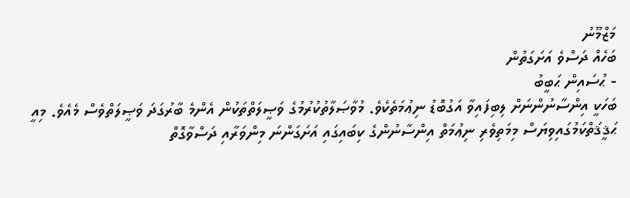މަޒްމޫނު
ބަހެއް ދަސްވެ އަށަގަތުން
- ޙުސައިން ޙަބީބު
ބަހަކީ އިންސާނުންނަށް ލިބިފައިވާ އަގުބޮޑު ނިޢުމަތެކެވެ. މުވާޞަލާތުކުރުމުގެ ވަޞީލަތްތަކުން އެންމެ ބާރުގަދަ ވަޞީލަތްވެސް މެއެވެ. މިއީ ޙަޤީޤަތްކަމުގައިވިޔަސް މިމަތިވެރި ނިޢުމަތް އިންސާނުންގެ ކިބައިގައި އަށަގަންނަ މިންވަރާއި ދަސްވާގޮތް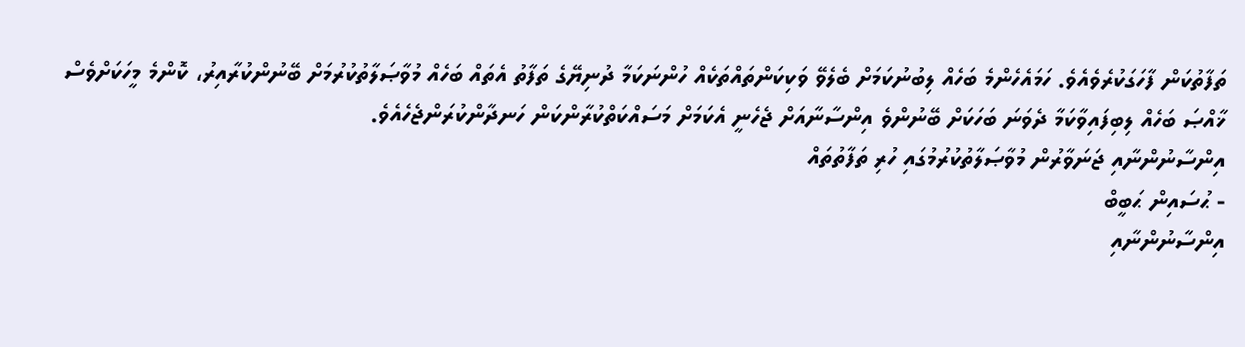ތަފާތުކަން ފާހަގަކުރެވެއެވެ. ހަމައެހެންމެ ބަހެއް ލިބުނުކަމަށް ބެލެވޭ ވަކިކަންތައްތަކެއް ހުންނަކަމާ ދުނިޔޭގެ ތަފާތު އެތައް ބަހެއް މުވާޞަލާތުކުރުމަށް ބޭނުންކުރާއިރު، ކޮންމެ މީހަކަށްވެސް ޚާއްޞަ ބަހެއް ލިބިފައިވާކަމާ ދެވަނަ ބަހަކަށް ބޭނުންވެ އިންސާނާއަށް ޖެހެނީ އެކަމަށް މަސައްކަތްކުރާންކަން ހަނދާންކުރަންޖެހެއެވެ.
އިންސާނުންނާއި ޖަނަވާރުން މުވާޞަލާތުކުރުމުގައި ހުރި ތަފާތުތައް
- ޙުސައިން ޙަބީބް
އިންސާނުންނާއި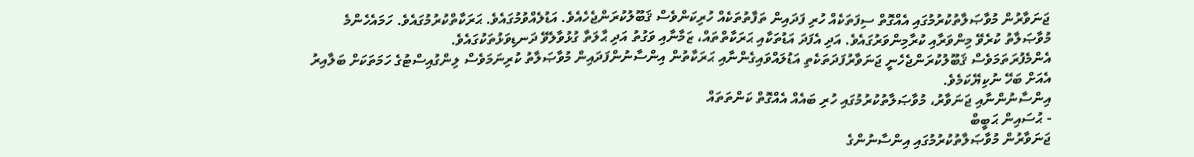ޖަނަވާރުން މުވާޞަލާތުކުރުމުގައި އެއްގޮތް ސިފަތަކެއް ހުރި ފަދައިން ތަފާތުތަކެއް ހުރިކަންވެސް ޤަބޫލުކުރަންޖެހެއެވެ. އަޑުލެއްވުމުގައެވެ. ޙަރަކާތްކުރުމުގައެވެ. ހަމައެހެންމެ މުވާޞަލާތު ކުރެވޭ މިންވަރާއި ކުރާމިންވަރުގައެވެ. އަދި އެފަދަ އަޑުތަކާއި ޙަރަކާތްތައް، ޒަމާނާއި ވަގުތު އަދި ޙާލަތާ ގުޅުވާލެވޭ ދަނޑިވަޅުތަކުގައެވެ.
އެންމެފުރަތަމަވެސް ޤަބޫލުކުރަންޖެހެނީ ޖަނަވާރުފަދަތަކެތި އަޑުލައްވައިގެންނާއި ޙަރަކާތުން އިންސާނުންފަދައިން މުވާޞަލާތު ކުރިނަމަވެސް ލިންގުއިސްޓުގެ ހަމަތަކަށް ބަލާއިރު އެއަށް ބަހޭ ނުކިޔޭކަމެވެ.
އިންސާނުންނާއި ޖަނަވާރު، މުވާޞަލާތުކުރުމުގައި ހުރި ބައެއް އެއްގޮތް ކަންތަތައް
- ޙުސައިން ޙަބީބް
ޖަނަވާރުން މުވާޞަލާތުކުރުމުގައި އިންސާނުންގެ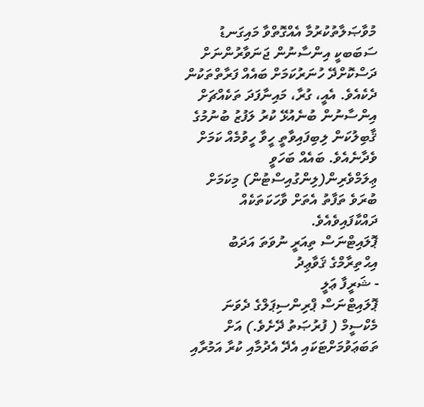މުވާޞަލާތުކުރުމާ އެއްގޮތްވާ މައިގަނޑު ސަބަބކީ އިންސާނުން ޖަނަވާރުންނަށް ދަސްކޮށްދޭ ހުނަރުކަމަށް ބައެއް ފަރާތްތަކުން ދެކެއެވެ. އެއީ، ގުރާ، މައިނާފަދަ ތަކެއްޗަށް އިންސާނުން ބުނެއުޅޭ ކުރު ލަފުޒު ބުނުމުގެ ޤާބިލުކަން ލިބިފައިވާތީ ހީވާ ހީވުމެއް ކަމަށް ވެދާނެއެވެ. ބައެއް ބަހަވީ ޢިލަމްވެރިން(ލިންގުއިސްޓުން) މިކަމަށް ބުރަވެ ތަފާތު އެތަށް ވާހަކަތަކެއް ދައްކާފައިވެއެވެ.
ޕޮލައިޓްނަސް ތިއަރީ ނުވަތަ އަދަބު އިޙްތިރާމްގެ ޤަވާޢިދު
- ޝަރީފާ ޢަލީ
ޕޮލައިޓްނަސް ޕްރިންސިޕަލްގެ ދެވަނަ މެކްސީމް ( ފުރުޞަތު ދޭށެވެ.) އަށް ތަބަޢަވުމަށްޓަކައި އެދޭ އެދުމާއި ކުރާ އަމުރާއި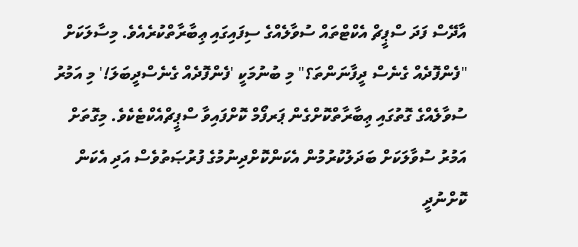އާދޭސް ފަދަ ސްޕީޗް އެކްޓްތައް ސުވާލެއްގެ ސިފައިގައި ޢިބާރާތްކުރެއެވެ. މިސާލަކަށް "ފެންފޮދެއް ގެނެސް ދީފާނަންތަ؟" މި ބުނުމަކީ 'ފެންފޮދެއް ގެނެސްދީބަލަ!' މި އަމުރު ސުވާލެއްގެ ގޮތުގައި ޢިބާރާތްކޮށްގެން ޕަރފޯމް ކޮށްފައިވާ ސްޕީޗްއެކްޓެކެވެ. މިގޮތަށް އަމުރު ސުވާލަކަށް ބަދަލުކުރުމުން އެކަންކޮށްދިނުމުގެ ފުރުޞަތުވެސް އަދި އެކަން ކޮށްނުދީ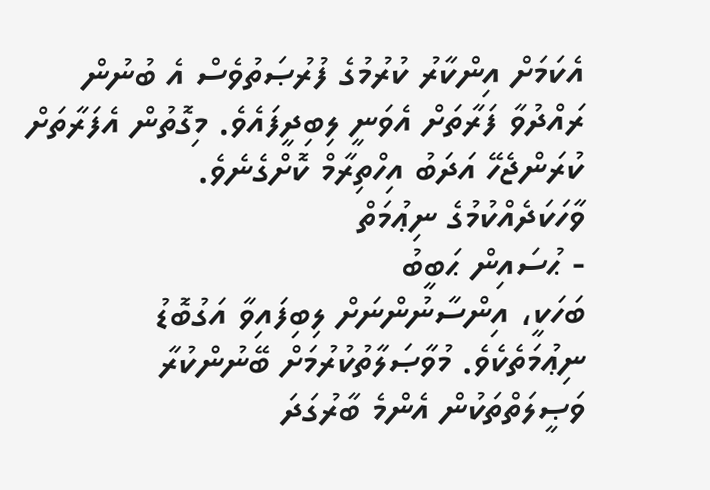އެކަމަށް އިންކާރު ކުރުމުގެ ފުރުޞަތުވެސް އެ ބުނުން ރައްދުވާ ފަރާތަށް އެވަނީ ލިބިދީފައެވެ. މިގޮތުން އެފަރާތަށް ކުރަންޖެހޭ އަދަބު އިހްތިރާމް ކޮށްގެނެވެ.
ވާހަކަދެއްކުމުގެ ނިޢުމަތް
- ޙުސައިން ޙަބީބު
ބަހަކީ، އިންސާނުންނަށް ލިބިފައިވާ އަގުބޮޑު ނިޢުމަތެކެވެ. މުވާޞަލާތުކުރުމަށް ބޭނުންކުރާ ވަޞީލަތްތަކުން އެންމެ ބާރުގަދަ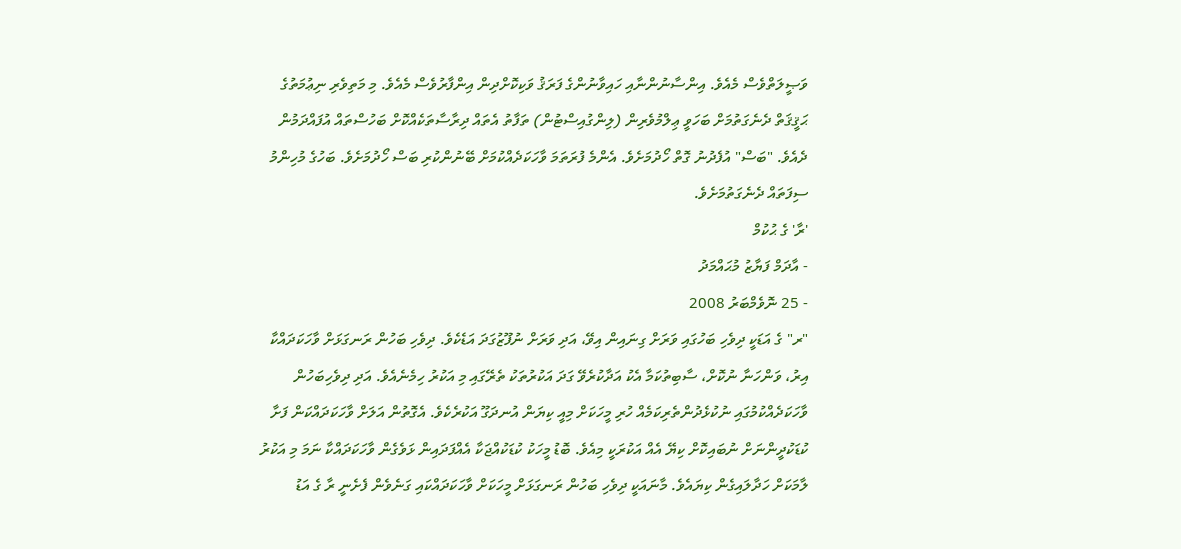ވަޞީލަތްވެސް މެއެވެ. އިންސާނުންނާއި ހައިވާނުންގެ ފަރަޤު ވަކިކޮށްދިން އިންފާރުވެސް މެއެވެ. މި މަތިވެރި ނިޢުމަތުގެ ޙަޤީޤަތް ދެނެގަތުމަށް ބަހަވީ ޢިލްމުވެރިން (ލިންގުއިސްޓުން) ތަފާތު އެތައް ދިރާސާތަކެއްކޮށް ބަހުސްތައް އުފައްދަމުން ދެއެވެ. "ބަސް" އުފެދުނު ގޮތް ހޯދުމަށެވެ. އެންމެ ފުރަތަމަ ވާހަކަދެއްކުމަށް ބޭނުންކުރި ބަސް ހޯދުމަށެވެ. ބަހުގެ މުހިންމު ސިފަތައް ދެނެގަތުމަށެވެ.
'ރާ' ގެ ޙުކުމް
- އާދަމް ފަޔާޒު މުޙައްމަދު
- 25 ނޮވެމްބަރު 2008
"ރ" ގެ އަޑަކީ ދިވެހި ބަހުގައި ވަރަށް ގިނައިން އިވޭ، އަދި ވަރަށް ނުފޫޒުގަދަ އަޑެކެވެ. ދިވެހި ބަހުން ރަނގަޅަށް ވާހަކަދައްކާ އިރު، ވަންހަނާ ނުކޮށް، ސާބިތުކަމާ އެކު އަދާކުރެވޭ ގަދަ އަކުރުތަކު ތެރޭގައި މި އަކުރު ހިމެނެއެވެ. އަދި ދިވެހިބަހުން ވާހަކަދެއްކުމުގައި ނުކުޅެދުންތެރިކަމެއް ހުރި މީހަކަށް މިއީ ކިޔަން އުނދަގޫ އަކުރެކެވެ. އެގޮތުން އަލަށް ވާހަކަދައްކަން ފަށާ ކުޑަކުދީންނަށް ނުބައިކޮށް ކިޔޭ އެއް އަކުރަކީ މިއެވެ. ބޮޑު މީހަކު ކުޑަކުއްޖަކާ އެއްފަދައިން ޅަވެގެން ވާހަކަދައްކާ ނަމަ މި އަކުރު ލާމަކަށް ހަދާލައިގެން ކިޔައެވެ. މާނައަކީ ދިވެހި ބަހުން ރަނގަޅަށް މީހަކަށް ވާހަކަދައްކައި ގަނެވެން ފެށެނީ ރާ ގެ އަޑު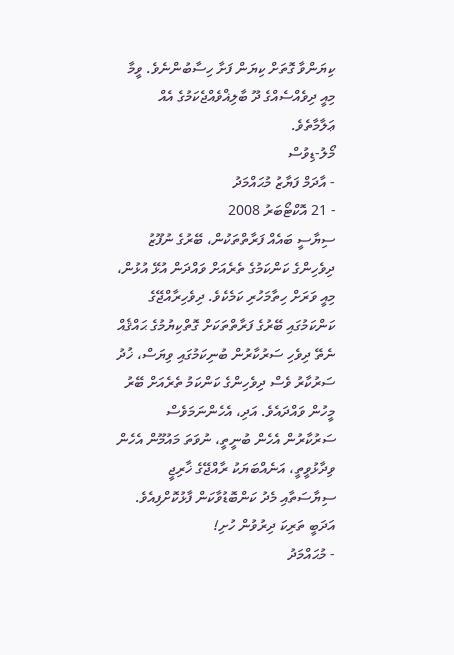ކިޔަންވާ ގޮތަށް ކިޔަން ފަށާ ހިސާބުންނެވެ. ވީމާ މިއީ ދިވެއްސެއްގެ ދޫ ބާލިޣްވެއްޖެކަމުގެ އެއް ޢަލާމާތެވެ.
މޯލު-ޑިވުސް
- އާދަމް ފަޔާޒު މުޙައްމަދު
- 21 އޮކްޓޯބަރު 2008
ސިޔާސީ ބައެއް ފަރާތްތަކުން، ބޭރުގެ ނުފޫޒު ދިވެހިންގެ ކަންކަމުގެ ތެރެއަށް ވައްދަން އުޅޭ އުޅުން، މިއީ ވަރަށް ހިތާމަހުރި ކަމެކެވެ. ދިވެހިރާއްޖޭގެ ކަންކަމުގައި ބޭރުގެ ފަރާތްތަކަށް ގޮތްކިޔުމުގެ ޙައްޤެއް ނެތޭ ދިވެހި ސަރުކާރުން ބުނިކަމުގައި ވިޔަސް، ޚުދު ސަރުކާރު ވެސް ދިވެހިންގެ ކަންކަމު ތެރެއަށް ބޭރު މީހުން ވައްދައެވެ. އަދި، އެހެންނަމަވެސް ސަރުކާރުން އެހެން ބުނީތީ، ނުވަތަ މައުމޫން އެހެން ވިދާޅުވީތީ، އަނެއްބަޔަކު ރާއްޖޭގެ ޚާރިޖީ ސިޔާސަތާއި މެދު ކަންބޮޑުވާކަން ފާޅުކޮށްފިއެވެ.
އަދަބީ ތަރިކަ ދިރުވުން ހުށި!
- މުޙައްމަދު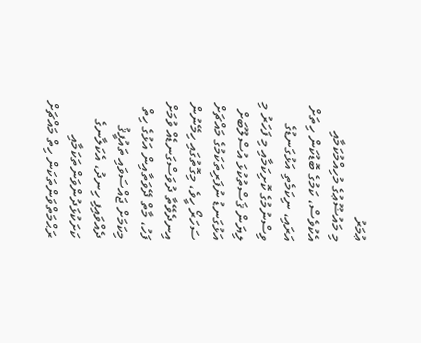ޢުމަރު
މި މައުޟޫޢުގެ މުހިއްމުކަމާއި އެކުވެސް، ކަމުގެ ބޮޑުކަން ހިތަށް އަރައި، ނިކަމެތި އަޅުގަނޑުގެ ވިސްނުމުގެ ކޮށިކަމާއި މި ފަހަރު މި ލިޔަން ޤަސްތުކުޅަ އުސްލޫބަށް އަޅުގަނޑު ނުފަރިތަކަމުގެ މައްޗަށް ސަހަރޯ ހީވެ، މިގޮތުގައި ހިމޭނުން އިނދެވޭތާ ދުވަސްގަނޑެއް ވުމަށް ފަހު، މާތް ދޭވަތާއިން އަޅުގެ ހިތް މިކަމަށް ޖައްސަވައި ތައުފީޤު ދެއްވައިފި ހިނދު، އެކަލާނގެ ކަށަކުޅަދުންވަންތަކަމާއި ރަޙްމަތްވަންތަކަން ހިތް މައްޗަށް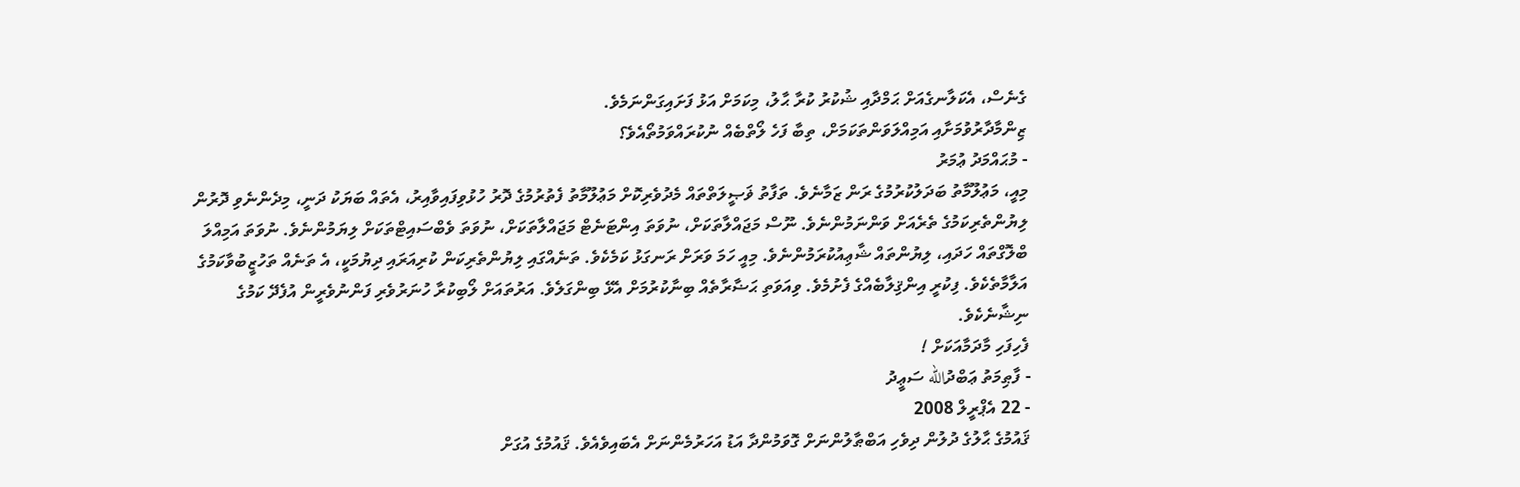ގެނެސް، އެކަލާނގެއަށް ޙަމްދާއި ޝުކުރު ކުރާ ޙާލު، މިކަމަށް އަޅު ފަށައިގަންނަމެވެ.
ޒިންމާދާރުވުމަށާއި އަމިއްލަވަންތަކަމަށް، ތިބާ ފަހެ ލޯތްބެއް ނުކުރައްވަމުތޯއެވެ؟
- މުޙައްމަދު ޢުމަރު
މިއީ، މަޢުލޫމާތު ބަދަލުކުރުމުގެ ރަން ޒަމާނެވެ. ތަފާތު ޥަޞީލަތްތައް މެދުވެރިކޮށް މަޢުލޫމާތު ފެތުރުމުގެ ދޮރު ހުޅުވިފައިވާއިރު، އެތައް ބަޔަކު ދަނީ، މިދެންނެވި ދޮރުން ލިޔުންތެރިކަމުގެ ތެރެއަށް ވަންނަމުންނެވެ. ނޫސް މަޖައްލާތަކަށް، ނުވަތަ އިންޓަނެޓް މަޖައްލާތަކަށް، ނުވަތަ ވެބްސައިޓްތަކަށް ލިޔަމުންނެވެ. ނުވަތަ އަމިއްލަ ބްލޮގްތައް ހަދައި، ލިޔުންތައް ޝާޢިއުކުރަމުންނެވެ. މިއީ ހަމަ ވަރަށް ރަނގަޅު ކަމެކެވެ. ތަނެއްގައި ލިޔުންތެރިކަން ކުރިއަރައި ދިޔުމަކީ، އެ ތަނެއް ތަހުޒީބުވާކަމުގެ އަލާމާތެކެވެ. ފިކުރީ އިންޤިލާބެއްގެ ފެށުމެވެ. ވިއަވަތި ޙަޟާރާތެއް ބިނާކުރުމަށް އެޅޭ ބިންގަލެވެ. އަރުތައަށް ލޯބިކުރާ ހުނަރުވެރި ފަންނުވެރީން އުފެދޭ ކަމުގެ ނިޝާނެކެވެ.
ފެހިފަހި މާދަމާއަކަށް !
- ފާޠިމަތު ޢަބްދުالله ސަޢީދު
- 22 އެޕްރީލް 2008
ޤައުމުގެ ޙާލުގެ ދުލުން ދިވެހި އަބްޠާލުންނަށް ގޮވަމުންދާ އަޑު އަހަރުމެންނަށް އެބައިވެއެވެ. ޤައުމުގެ އުގަށް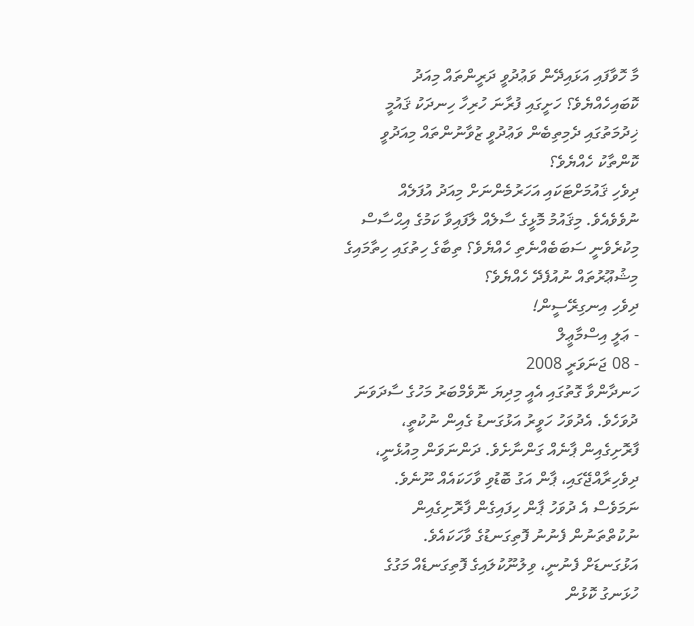މާ ހޮވާފައި އަޅައިދޭން ވަޢުދުވީ ދަރީންތައް މިއަދު ކޮބައިހެއްޔެވެ؟ ހަށީގައި ފުރާނަ ހުރިހާ ހިނދަކު ޤައުމީ ޚިދުމަތުގައި ދެމިތިބެން ވަޢުދުވީ ޒުވާނުންތައް މިއަދުވީ ކޮންތާކު ހެއްޔެވެ؟
ދިވެހި ޤައުމަށްޓަކައި އަހަރުމެންނަށް މިއަދު އުފަލެއް ނުވެވެއެވެ. މިޤައުމު މޮޅީގެ ސާލެއް ލާފައިވާ ކަމުގެ އިޙްސާސް މިކުރެވެނީ ސަބަބެއްނެތި ހެއްޔެވެ؟ ތިބާގެ ހިތުގައި ހިތާމައިގެ މިޝުޢޫރުތައް ނުއުފެދޭ ހެއްޔެވެ؟
ދިވެހި އިނގިރޭސީން!
- ޢަލީ އިސްމާޢީލް
- 08 ޖަނަވަރީ 2008
ހަނދާންވާ ގޮތުގައި އެއީ މިދިޔަ ނޮވެމްބަރު މަހުގެ ސާދަވަނަ ދުވަހެވެ. އެދުވަހު ހަވީރު އަޅުގަނޑު ގެއިން ނުކުތީ، ފާރޮށިގެއިން ޕާނެއް ގަންނާށެވެ. ދަންނަވަން މިއުޅެނީ، ދިވެހިރާއްޖޭގައި، ޕާން އަގު ބޮޑުވި ވާހަކައެއް ނޫނެވެ. ނަމަވެސް އެ ދުވަހު ޕާން ހިފައިގެން ފާރޮށިގެއިން ނުކުތްތަނުން ފެނުނު ފޮތިގަނޑުގެ ވާހަކައެވެ.
އަޅުގަނޑަށް ފެނުނީ، ވިލުނޫކުލައިގެ ފޮތިގަނޑެއް މަގުގެ ހުޅަނގު ކޮޅުން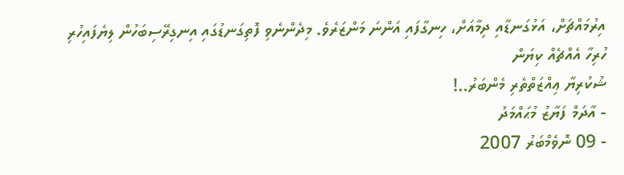އިރުމައްޗަށް، އަޅުގަނޑާއި ދިމާއަށް، ހިނގާފައި އަންނަ މަންޒަރެވެ. މިދެންނެވި ފޮތިގަނޑުގައި އިނގިރޭސިބަހުން ލިޔެފައިހުރި ހުރިހާ އެއްޗެއް ކިޔަން
ޝުކުރިޔާ ޢިއްޒަތްތެރި މެންބަރު..!
- އާދަމް ފަޔާޒު މުޙައްމަދު
- 09 ނޮވެމްބަރު 2007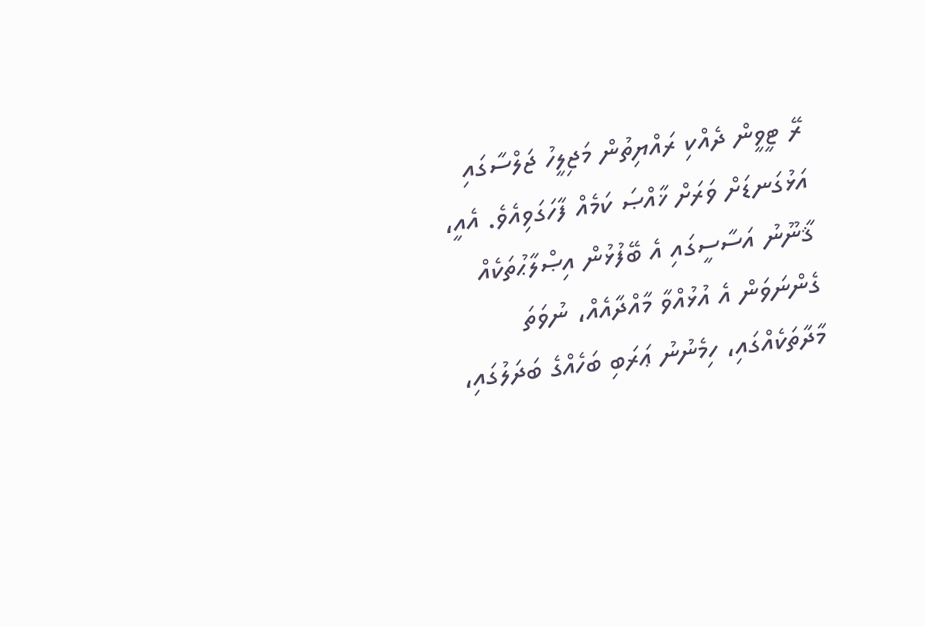ރޭ ޓީވީން ދެއްކި ރައްޔިތުން މަޖިލީހު ޖަލްސާގައި އަޅުގަނޑަށް ވަރަށް ޚާއްޞަ ކަމެއް ފާހަގަވިއެވެ. އެއީ، ޤާނޫނު އަސާސީގައި އެ ބޭފުޅުން އިޞްލާޙުތަކެއް ގެންނަވަން އެ އުޅުއްވާ މާއްދާއެއް، ނުވަތަ މާދާތަކެއްގައި، ހިމެނުނު ޢަރަބި ބަހެއްގެ ބަދަލުގައި،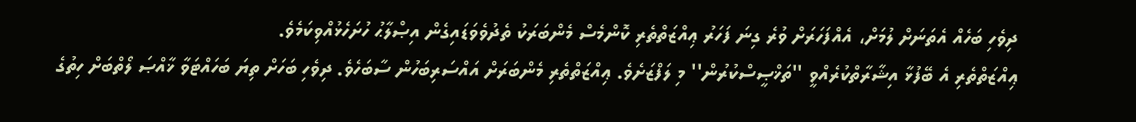ދިވެހި ބަހެއް އެތަނަށް ލުމަށް، އެއްފަހަރަށް ވުރެ ގިނަ ފަހަރު ޢިއްޒަތްތެރި ކޮންމެސް މެންބަރަކު ތެދުވެވަޑައިގެން އިޞްލާޙު ހުށަހެޅުއްވިކަމެވެ.
ޢިއްޒަތްތެރި އެ ބޭފުޅާ އިޝާރާތްކުރެއްވީ ''ތަޚްޞީސްކުރުން'' މި ލަފްޒަށެވެ. ޢިއްޒަތްތެރި މެންބަރަށް އައްސަރިބަހުން ސާބަހެވެ. ދިވެހި ބަހަށް ތިޔަ ބަހައްޓަވާ ޚާއްޞަ ލޯތްބަށް ހިތުގެ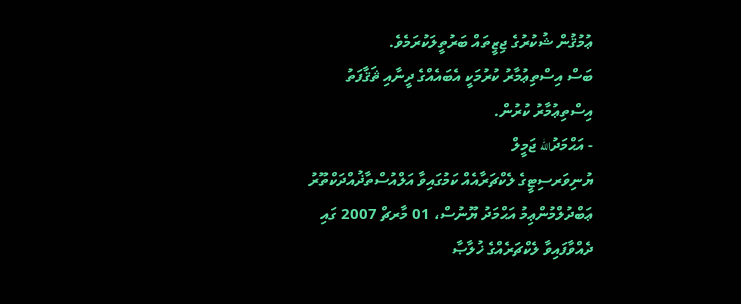ޢުމުޤުން ޝުކުރުގެ ޖިޒީތައް ބަރުތީލަކުރަމެވެ.
ބަސް އިސްތިޢުމާރު ކުރުމަކީ އެބައެއްގެ ދީނާއި ޘަޤާފަތު އިސްތިޢުމާރު ކުރުން.
- އަޙްމަދުالله ޖަމީލް
ޔުނިވަރސިޓީގެ ލެކްޗަރާއެއް ކަމުގައިވާ އަލްއުސްތާޛުއްދަކްތޫރު ޢަބްދުލްމުންޢިމު އަޙްމަދު ޔޫނުސް، 01 މާރޗް 2007 ގައި ދެއްވާފައިވާ ލެކްޗަރެއްގެ ޚުލާޞާ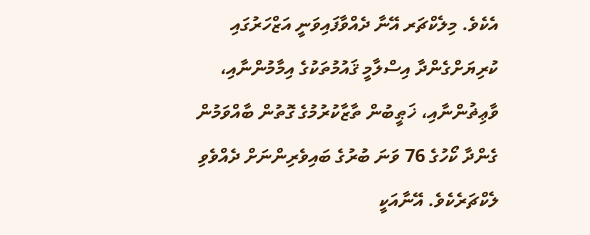އެކެވެ. މިލެކްޗަރ އޭނާ ދެއްވާފައިވަނީ އަޒްހަރުގައި ކުރިޔަށްގެންދާ އިސްލާމީ ޤައުމުތަކުގެ އިމާމުންނާއި، ވާޢިޡުންނާއި، ޚަޠީބުން ތާޒާކުރުމުގެ ގޮތުން ބާއްވަމުން ގެންދާ ކޯހުގެ 76 ވަނަ ބުރުގެ ބައިވެރިންނަށް ދެއްވެވި ލެކްޗަރެކެވެ. އޭނާއަކީ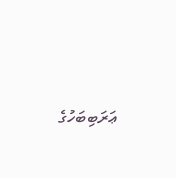ޢަރަބިބަހުގެ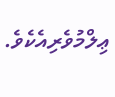ޢިލްމުވެރިއެކެވެ.